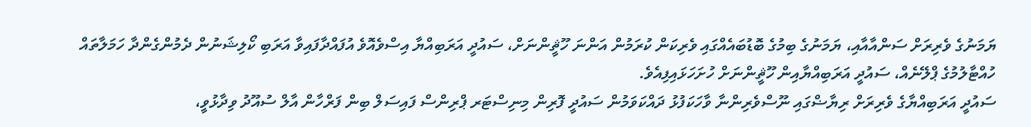ޔަމަނުގެ ވެރިރަށް ސަންއާއާއި، ޔަމަނުގެ ބިމުގެ ބޮޑުބައެއްގައި ވެރިކަން ކުރަމުން އަންނަ ހޫޘީންނަށް، ސައުދީ އަރަބިއްޔާ އިސްވެއޮވެ އުފައްދާފައިވާ އަރަބި ކޯލިޝަނުން ދެމުންގެންދާ ހަމަލާތައް ހުއްޓާލުމުގެ ޕްލޭނެއް، ސައުދީ އަރަބިއްޔާއިން ހޫޘީންނަށް ހުށަހަޅައިފިއެވެ.
ސައުދީ އަރަބިއްޔާގެ ވެރިރަށް ރިޔާޟްގައި ނޫސްވެރިންނާ ވާހަކަފުޅު ދައްކަވަމުން ސައުދީ ފޮރިން މިނިސްޓަރ ޕްރިންސް ފައިސަލް ބިން ފަރްހާން އާލް ސުއޫދު ވިދާޅުވީ،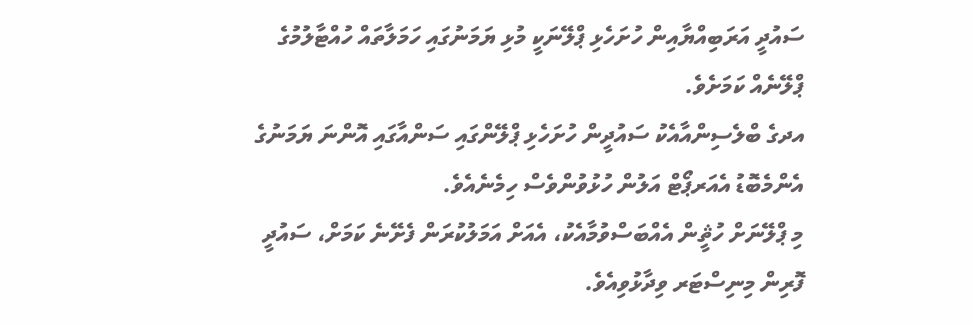ސައުދީ އަރަބިއްޔާއިން ހުށަހެޅި ޕްލޭނަކީ މުޅި ޔަމަނުގައި ހަމަލާތައް ހުއްޓާލުމުގެ ޕްލޭނެއް ކަމަށެވެ.
އދގެ ބްލެސިންއާއެކު ސައުދީން ހުށަހެޅި ޕްލޭންގައި ސަންއާގައި އޮންނަ ޔަމަނުގެ އެންމެބޮޑު އެއަރޕޯޓް އަލުން ހުޅުވުންވެސް ހިމެނެއެވެ.
މި ޕްލޭނަށް ހުޘީން އެއްބަސްވުމާއެކު، އެއަށް އަމަލުކުރަން ފެށޭނެ ކަމަށް، ސައުދީ ފޮރިން މިނިސްޓަރ ވިދާޅުވިއެވެ.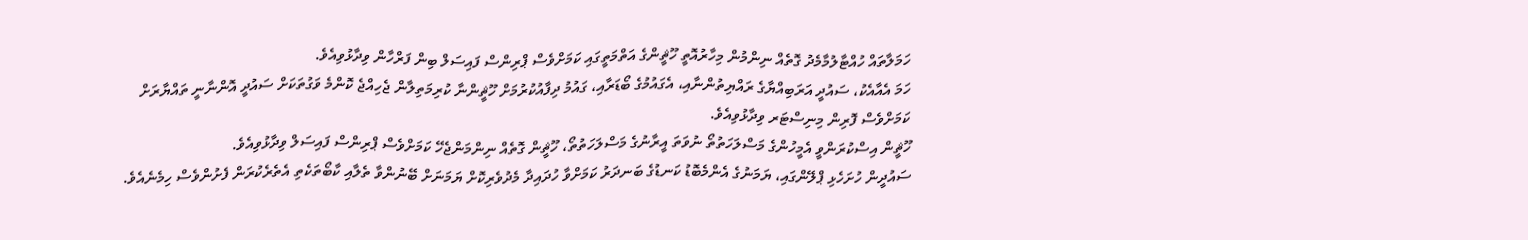ހަމަލާތައް ހުއްޓާލުމާމެދު ގޮތެއް ނިންމުން މިހާރުއޮތީ ހޫޘީންގެ އަތްމަތީގައި ކަމަށްވެސް ޕްރިންސް ފައިސަލް ބިން ފަރްހާން ވިދާޅުވިއެވެ.
ހަމަ އެއާއެކު، ސައުދީ އަރަބިއްޔާގެ ރައްޔިތުންނާއި، އެގައުމުގެ ބޯޑަރާއި، ގައުމު ދިފާއުކުރުމަށް ހޫޘީންނާ ކުރިމަތިލާން ޖެހިއްޖެ ކޮންމެ ވަގުތަކަށް ސައުދީ އޮންނާނީ ތައްޔާރަށް ކަމަށްވެސް ފޮރިން މިނިސްޓަރ ވިދާޅުވިއެވެ.
ހޫޘީން އިސްކުރަންވީ އެމީހުންގެ މަސްލަހަތުތޯ ނުވަތަ އީރާނުގެ މަސްލަހަތުތޯ، ހޫޘީން ގޮތެއް ނިންމަންޖެހޭ ކަމަށްވެސް ޕްރިންސް ފައިސަލް ވިދާޅުވިއެވެ.
ސައުދީން ހުށަހެޅި ޕްލޭންގައި، ޔަމަނުގެ އެންމެބޮޑު ކަނޑުގެ ބަނދަރު ކަމަށްވާ ހުދައިދާ މެދުވެރިކޮށް ޔަމަނަށް ބޭނުންވާ ތެލާއި ކާބޯތަކެތި އެތެރެކުރަން ފެށުންވެސް ހިމެނެއެވެ.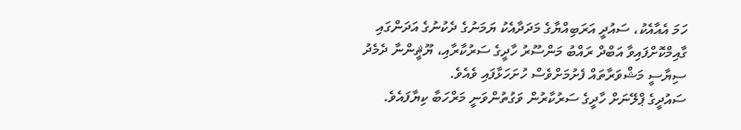ހަމަ އެއާއެކު، ސައުދީ އަރަބިއްޔާގެ މަދަދާއެކު ޔަމަނުގެ ދެކުނުގެ އަދަންގައި ގާއިމްކޮށްފައިވާ އަބްދް ރައްބު މަންސޫރު ހާދީގެ ސަރުކާރާއި، ޔޫޘީންނާ ދެމެދު ސިޔާސީ މަޝްވަރާތައް ފެށުމަށްވެސް ހުށަހަޅާފައި ވެއެވެ.
ސައުދީގެ ޕްލޭނަށް ހާދީގެ ސަރުކާރުން ވަގުތުންވަނީ މަރްހަބާ ކިޔާފައެވެ.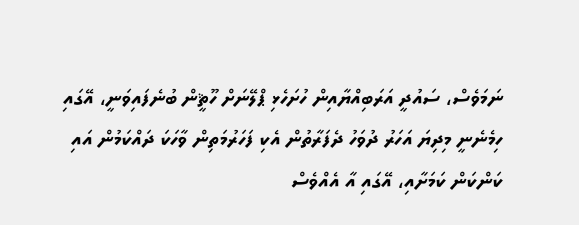ނަމަވެސް، ސައުދީ އަރަބިއްޔާއިން ހުށަހެޅި ޕްލޭނަށް ހޫޘީން ބުނެފައިވަނީ، އޭގައި ހިމެނެނީ މިދިޔަ އަހަރު ދުވަހު ދެފަރާތުން އެކި ފަހަރުމަތިން ވާހަކަ ދައްކަމުން އައި ކަންކަން ކަމަށާއި، އޭގައި އާ އެއްވެސް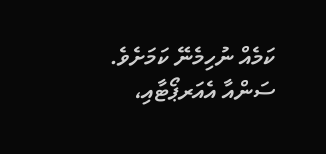ކަމެއް ނުހިމެނޭ ކަމަށެވެ.
ސަންއާ އެއަރޕޯޓާއި،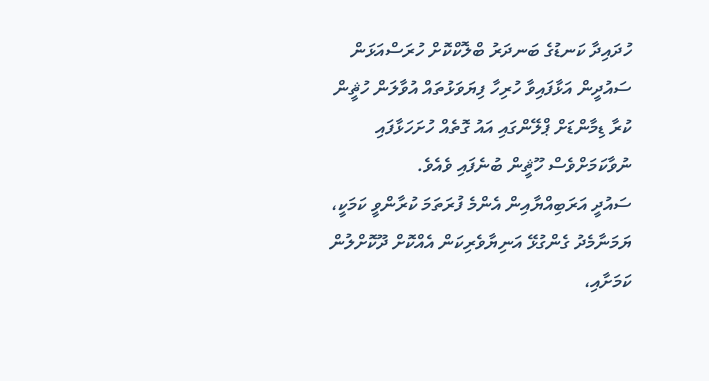ހުދައިދާ ކަނޑުގެ ބަނދަރު ބްލޮކްކޮށް ހުރަސްއަޅަން ސައުދީން އަޅާފައިވާ ހުރިހާ ފިޔަވަޅުތައް އުވާލަން ހުޘީން ކުރާ ޑިމާންޑަށް ޕްލޭންގައި އައު ގޮތެއް ހުށަހަޅާފައި ނުވާކަމަށްވެސް ހޫޘީން ބުނެފައި ވެއެވެ.
ސައުދީ އަރަބިއްޔާއިން އެންމެ ފުރަތަމަ ކުރާންވީ ކަމަކީ، ޔަމަނާމެދު ގެންގުޅޭ އަނިޔާވެރިކަން އެއްކޮށް ދޫކޮށްލުން ކަމަށާއި،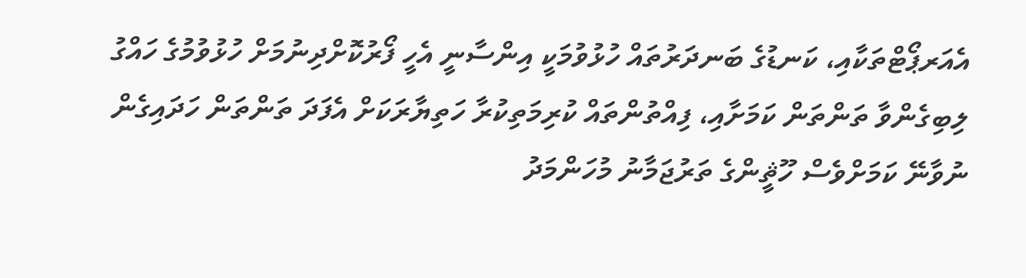އެއަރޕޯޓްތަކާއި، ކަނޑުގެ ބަނދަރުތައް ހުޅުވުމަކީ އިންސާނީ އެހީ ފޯރުކޮށްދިނުމަށް ހުޅުވުމުގެ ހައްގު ލިބިގެންވާ ތަންތަން ކަމަށާއި، ފިއްތުންތައް ކުރިމަތިކުރާ ހަތިޔާރަކަށް އެފަދަ ތަންތަން ހަދައިގެން ނުވާނޭ ކަމަށްވެސް ހޫޘީންގެ ތަރުޖަމާނު މުހަންމަދު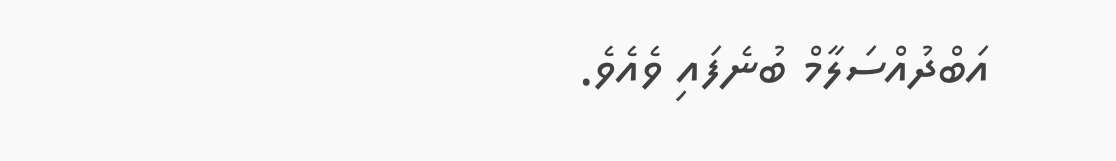އަބްދުއްސަލާމް ބުނެފައި ވެއެވެ.